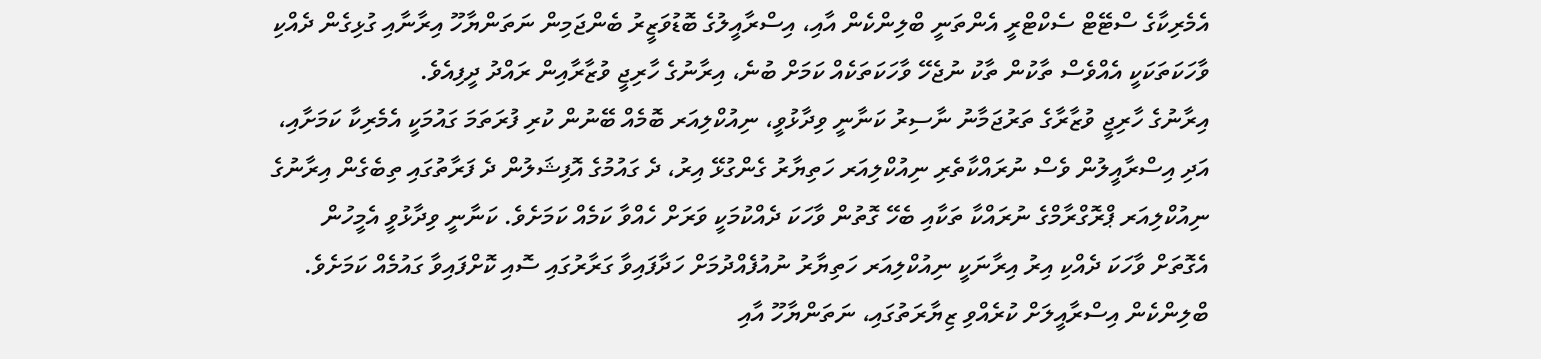އެމެރިކާގެ ސްޓޭޓް ސެކްޓްރީ އެންތަނީ ބްލިންކެން އާއި، އިސްރާއީލުގެ ބޮޑުވަޒީރު ބެންޖަމިން ނަތަންޔާހޫ އިރާނާއި ގުޅިގެން ދެއްކި ވާހަކަތަކަކީ އެއްވެސް ތާކުން ތާކު ނުޖެހޭ ވާހަކަތަކެއް ކަމަށް ބުނެ، އިރާނުގެ ހާރިޖީ ވުޒާރާއިން ރައްދު ދީފިއެވެ.
އިރާނުގެ ހާރިޖީ ވުޒާރާގެ ތަރުޖަމާނު ނާސިރު ކަނާނީ ވިދާޅުވީ، ނިއުކްލިއަރ ބޮމެއް ބޭނުން ކުރި ފުރަތަމަ ގައުމަކީ އެމެރިކާ ކަމަށާއި، އަދި އިސްރާއީލުން ވެސް ނުރައްކާތެރި ނިއުކްލިއަރ ހަތިޔާރު ގެންގުޅޭ އިރު، ދެ ގައުމުގެ އޮފިޝަލުން ދެ ފަރާތުގައި ތިބެގެން އިރާނުގެ ނިއުކްލިއަރ ޕްރޮގްރާމްގެ ނުރައްކާ ތަކާއި ބެހޭ ގޮތުން ވާހަކަ ދެއްކުމަކީ ވަރަށް ހެއްވާ ކަމެއް ކަމަށެވެ. ކަނާނީ ވިދާޅުވީ އެމީހުން އެގޮތަށް ވާހަކަ ދެއްކި އިރު އިރާނަކީ ނިއުކްލިއަރ ހަތިޔާރު ނުއުފެއްދުމަށް ހަދާފައިވާ ގަރާރުގައި ސޮއި ކޮށްފައިވާ ގައުމެއް ކަމަށެވެ.
ބްލިންކެން އިސްރާއީލަށް ކުރެއްވި ޒިޔާރަތުގައި، ނަތަންޔާހޫ އާއި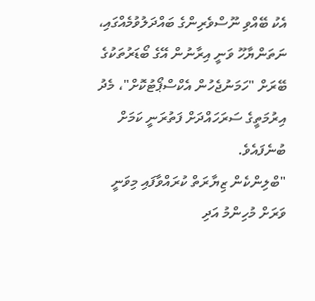އެކު ބޭއްވި ނޫސްވެރިންގެ ބައްދަލުވުމެއްގައި، ނަތަންޔާހޫ ވަނީ އިރާނުން އޭގެ ބޯޑަރުތަކުގެ ބޭރަށް "ހަމަނުޖެހުން އެކްސްޕޯޓުކޮށް"، މެދު އިރުމަތީގެ ސަރަހައްދަށް ފަތުރަނީ ކަމަށް ބުނެފައެވެ.
"ބްލިންކެން ޒިޔާރަތް ކުރައްވާފައި މިވަނީ ވަރަށް މުހިންމު އަދި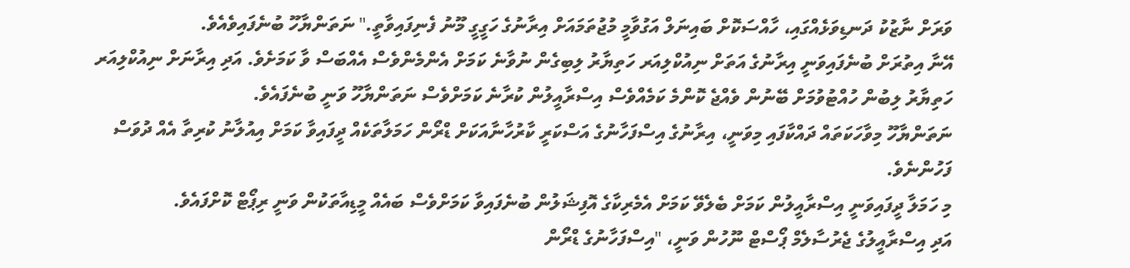ވަރަށް ނާޒުކު ދަނޑިވަޅެއްގައި، ހާއްސަކޮށް ބައިނަލް އަގުވާމީ މުޖުތަމައަށް އިރާނުގެ ހަގީގީ މޫނު ފެނިފައިވާތީ." ނަތަންޔާހޫ ބުނެފައިވެއެވެ.
އޭނާ އިތުރަށް ބުނެފައިވަނީ އިރާނުގެ އަތަށް ނިއުކްލިއަރ ހަތިޔާރު ލިބިގެން ނުވާނެ ކަމަށް އެންމެންވެސް އެއްބަސް ވާ ކަމަށެވެ. އަދި އިރާނަށް ނިއުކްލިއަރ ހަތިޔާރު ލިބުން ހުއްޓުވުމަށް ބޭނުން ވެއްޖެ ކޮންމެ ކަމެއްވެސް އިސްރާއީލުން ކުރާނެ ކަމަށްވެސް ނަތަންޔާހޫ ވަނީ ބުނެފައެވެ.
ނަތަންޔާހޫ މިވާހަކަތައް ދައްކާފައި މިވަނީ، އިރާނުގެ އިސްފަހާނުގެ އަސްކަރީ ކާރުހާނާއަކަށް ޑްރޯން ހަމަލާތަކެއް ދީފައިވާ ކަމަށް އިއުލާނު ކުރިތާ އެއް ދުވަސް ފަހުންނެވެ.
މި ހަމަލާ ދީފައިވަނީ އިސްރާއީލުން ކަމަށް ބެލެވޭ ކަމަށް އެމެރިކާގެ އޮފިޝަލުން ބުނެފައިވާ ކަމަށްވެސް ބައެއް މީޑިއާތަކުން ވަނީ ރިޕޯޓް ކޮށްފައެވެ.
އަދި އިސްރާއީލުގެ ޖެރުސާލެމް ޕޯސްޓް ނޫހުން ވަނީ، "އިސްފަހާނުގެ ޑްރޯން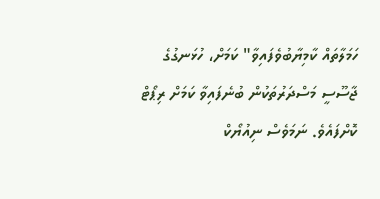ހަމަލާތައް ކާމިޔާބުވެފައިވާ" ކަމަށް، ހުޅަނގުގެ ޖާސޫސީ މަސްދަރުތަކުން ބުނެފައިވާ ކަމަށް ރިޕޯޓް ކޮށްފައެވެ. ނަމަވެސް ނިއުޔޯކް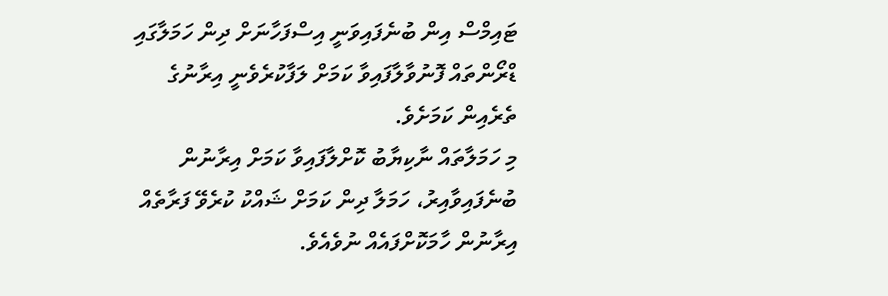ޓައިމްސް އިން ބުނެފައިވަނީ އިސްފަހާނަށް ދިން ހަމަލާގައި ޑްރޯންތައް ފޮނުވާލާފައިވާ ކަމަށް ލަފާކުރެވެނީ އިރާނުގެ ތެރެއިން ކަމަށެވެ.
މި ހަމަލާތައް ނާކިޔާބު ކޮށްލާފައިވާ ކަމަށް އިރާނުން ބުނެފައިވާއިރު، ހަމަލާ ދިން ކަމަށް ޝައްކު ކުރެވޭ ފަރާތެއް އިރާނުން ހާމަކޮށްފައެއް ނުވެއެވެ.